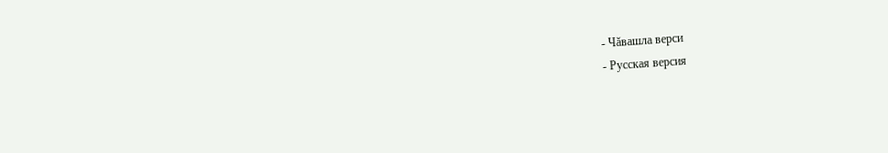- Чăвашла верси
- Русская версия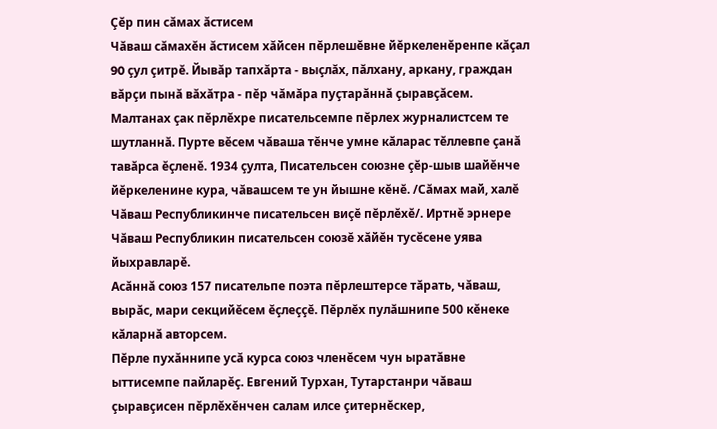Çĕр пин сăмах ăстисем
Чăваш сăмахĕн ăстисем хăйсен пĕрлешĕвне йĕркеленĕренпе кăçал 90 çул çитрĕ. Йывăр тапхăрта - выçлăх, пăлхану, аркану, граждан вăрçи пынă вăхăтра - пĕр чăмăра пуçтарăннă çыравçăсем. Малтанах çак пĕрлĕхре писательсемпе пĕрлех журналистсем те шутланнă. Пурте вĕсем чăваша тĕнче умне кăларас тĕллевпе çанă тавăрса ĕçленĕ. 1934 çулта, Писательсен союзне çĕр-шыв шайĕнче йĕркеленине кура, чăвашсем те ун йышне кĕнĕ. /Сăмах май, халĕ Чăваш Республикинче писательсен виçĕ пĕрлĕхĕ/. Иртнĕ эрнере Чăваш Республикин писательсен союзĕ хăйĕн тусĕсене уява йыхравларĕ.
Асăннă союз 157 писательпе поэта пĕрлештерсе тăрать, чăваш, вырăс, мари секцийĕсем ĕçлеççĕ. Пĕрлĕх пулăшнипе 500 кĕнеке кăларнă авторсем.
Пĕрле пухăннипе усă курса союз членĕсем чун ыратăвне ыттисемпе пайларĕç. Евгений Турхан, Тутарстанри чăваш çыравçисен пĕрлĕхĕнчен салам илсе çитернĕскер,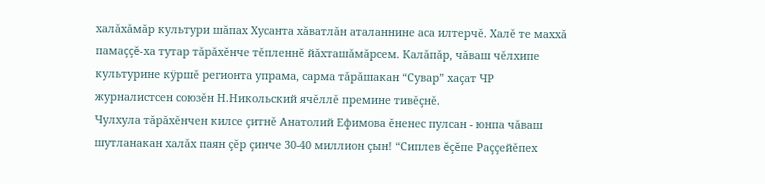халăхăмăр культури шăпах Хусанта хăватлăн аталаннине аса илтерчĕ. Халĕ те маххă памаççĕ-ха тутар тăрăхĕнче тĕпленнĕ йăхташăмăрсем. Калăпăр, чăваш чĕлхипе культурине кÿршĕ регионта упрама, сарма тăрăшакан “Сувар” хаçат ЧР журналистсен союзĕн Н.Никольский ячĕллĕ премине тивĕçнĕ.
Чулхула тăрăхĕнчен килсе çитнĕ Анатолий Ефимова ĕненес пулсан - юнпа чăваш шутланакан халăх паян çĕр çинче 30-40 миллион çын! “Сиплев ĕçĕпе Раççейĕпех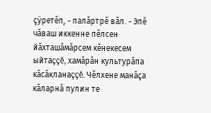çÿретĕп, - палăртрĕ вăл. - Эпĕ чăваш иккенне пĕлсен йăхташăмăрсем кĕнекесем ыйтаççĕ, хамăрăн культурăпа кăсăкланаççĕ. Чĕлхене манăçа кăларнă пулин те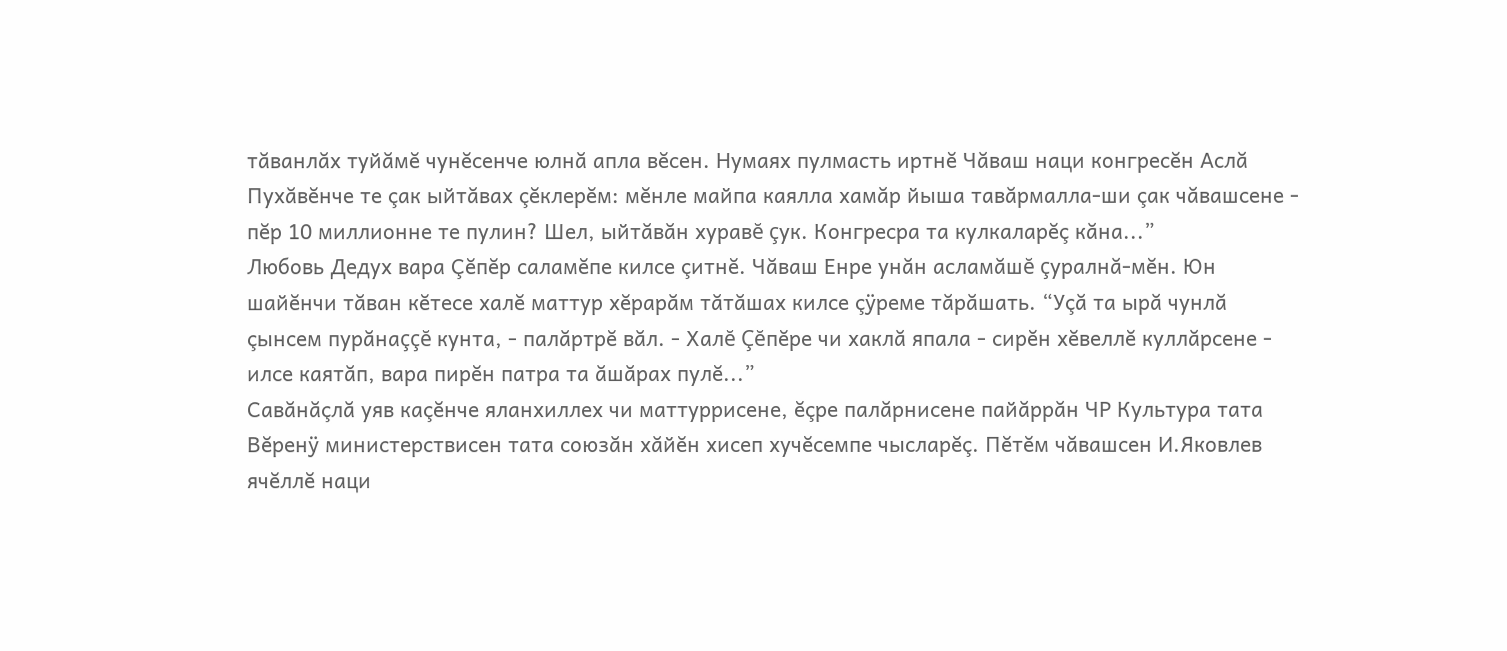тăванлăх туйăмĕ чунĕсенче юлнă апла вĕсен. Нумаях пулмасть иртнĕ Чăваш наци конгресĕн Аслă Пухăвĕнче те çак ыйтăвах çĕклерĕм: мĕнле майпа каялла хамăр йыша тавăрмалла-ши çак чăвашсене - пĕр 10 миллионне те пулин? Шел, ыйтăвăн хуравĕ çук. Конгресра та кулкаларĕç кăна...”
Любовь Дедух вара Çĕпĕр саламĕпе килсе çитнĕ. Чăваш Енре унăн асламăшĕ çуралнă-мĕн. Юн шайĕнчи тăван кĕтесе халĕ маттур хĕрарăм тăтăшах килсе çÿреме тăрăшать. “Уçă та ырă чунлă çынсем пурăнаççĕ кунта, - палăртрĕ вăл. - Халĕ Çĕпĕре чи хаклă япала - сирĕн хĕвеллĕ куллăрсене - илсе каятăп, вара пирĕн патра та ăшăрах пулĕ...”
Савăнăçлă уяв каçĕнче яланхиллех чи маттуррисене, ĕçре палăрнисене пайăррăн ЧР Культура тата Вĕренÿ министерствисен тата союзăн хăйĕн хисеп хучĕсемпе чысларĕç. Пĕтĕм чăвашсен И.Яковлев ячĕллĕ наци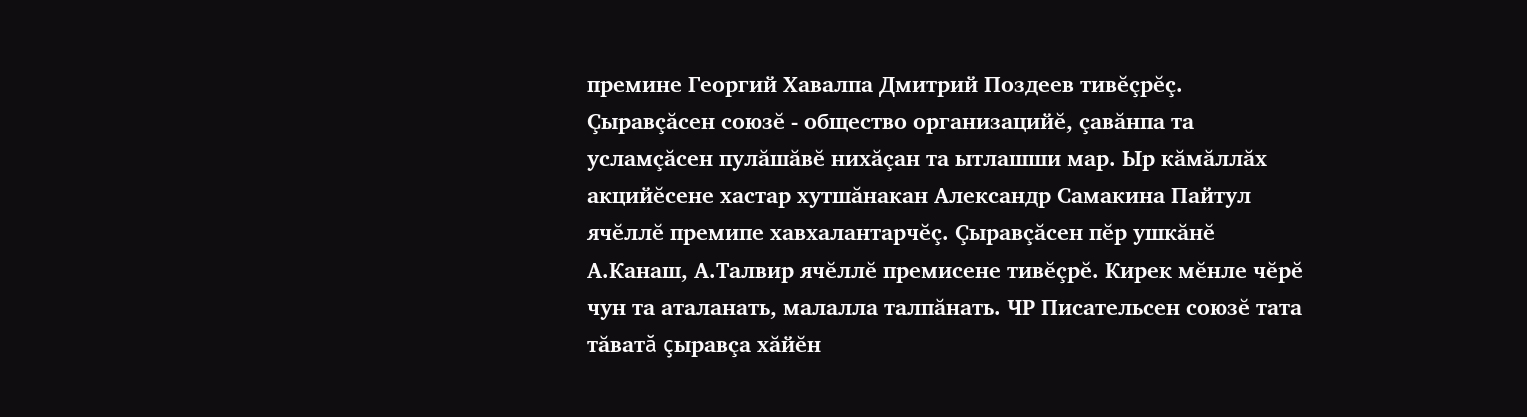премине Георгий Хавалпа Дмитрий Поздеев тивĕçрĕç. Çыравçăсен союзĕ - общество организацийĕ, çавăнпа та усламçăсен пулăшăвĕ нихăçан та ытлашши мар. Ыр кăмăллăх акцийĕсене хастар хутшăнакан Александр Самакина Пайтул ячĕллĕ премипе хавхалантарчĕç. Çыравçăсен пĕр ушкăнĕ А.Канаш, А.Талвир ячĕллĕ премисене тивĕçрĕ. Кирек мĕнле чĕрĕ чун та аталанать, малалла талпăнать. ЧР Писательсен союзĕ тата тăватă çыравçа хăйĕн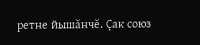ретне йышăнчĕ. Çак союз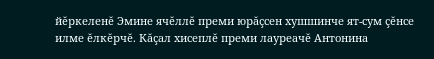йĕркеленĕ Эмине ячĕллĕ преми юрăçсен хушшинче ят-сум çĕнсе илме ĕлкĕрчĕ. Кăçал хисеплĕ преми лауреачĕ Антонина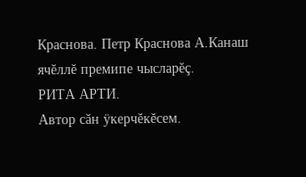Краснова. Петр Краснова А.Канаш ячĕллĕ премипе чысларĕç.
РИТА АРТИ.
Автор сăн ÿкерчĕкĕсем.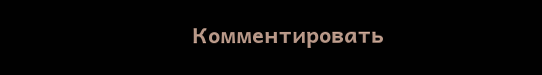Комментировать